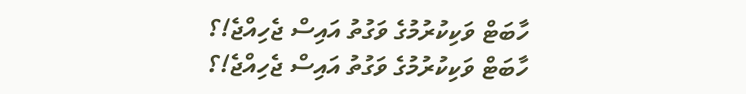ހާބަޓް ވަކިކުރުމުގެ ވަގުތު އައިސް ޖެހިއްޖެ!؟
ހާބަޓް ވަކިކުރުމުގެ ވަގުތު އައިސް ޖެހިއްޖެ!؟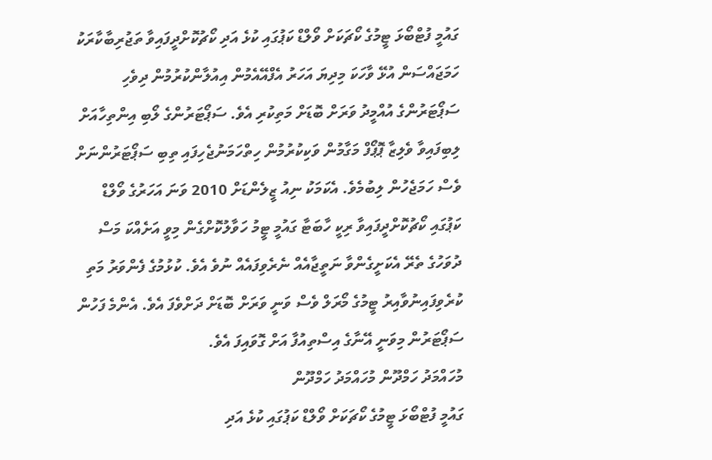ގައުމީ ފުޓްބޯޅަ ޓީމުގެ ކޯޗަކަށް ވޯލްޑް ކަޕުގައި ކުޅެ އަދި ކޯޗުކޮށްދީފައިވާ ތަޖުރިބާކާރަކު ހަމަޖައްސަން އުޅޭ ވާހަކަ މިދިޔަ އަހަރު އެފްއޭއެމުން އިއުލާންކުރުމުން ދިވެހި ސަޕޯޓަރުންގެ އުއްމީދު ވަރަށް ބޮޑަށް މަތިކުރި އެވެ. ސަޕޯޓަރުންގެ ލޯބި އިންތިހާއަށް ލިބިފައިވާ ވެލިޒާ ޕޮޕޯފް މަގާމުން ވަކިކުރުމުން ހިތްހަމަނުޖެހިފައި ތިބި ސަޕޯޓަރުންނަށް ވެސް ހަމަޖެހުން ލިބުމެވެ. އެކަމަކު ނިއު ޒީލެންޑަށް 2010 ވަނަ އަހަރުގެ ވޯލްޑް ކަޕުގައި ކޯޗުކޮށްދީފައިވާ ރިކީ ހާބަޓާ ގައުމީ ޓީމު ހަވާލުކޮށްގެން މިވީ އަށެއްކަ މަސް ދުވަހުގެ ތެރޭ އެކަށީގެންވާ ނަތީޖާއެއް ނެރެވިފައެއް ނުވެ އެވެ. ކުޅުމުގެ ފެންވަރު މަތި ކުރެވިފައިނުވާއިރު ޓީމުގެ މޯރަލް ވެސް ވަނީ ވަރަށް ބޮޑަށް ދަށްވެފަ އެވެ. އެންމެ ފަހުން ސަޕޯޓަރުން މިވަނީ އޭނާގެ އިސްތިއުފާ އަށް ގޮވައިފަ އެވެ.
މުހައްމަދު ހަމްދޫން މުހައްމަދު ހަމްދޫން
ގައުމީ ފުޓްބޯޅަ ޓީމުގެ ކޯޗަކަށް ވޯލްޑް ކަޕުގައި ކުޅެ އަދި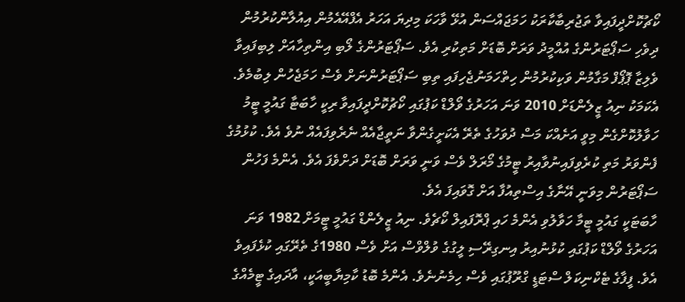ކޯޗުކޮށްދީފައިވާ ތަޖުރިބާކާރަކު ހަމަޖައްސަން އުޅޭ ވާހަކަ މިދިޔަ އަހަރު އެފްއޭއެމުން އިއުލާންކުރުމުން ދިވެހި ސަޕޯޓަރުންގެ އުއްމީދު ވަރަށް ބޮޑަށް މަތިކުރި އެވެ. ސަޕޯޓަރުންގެ ލޯބި އިންތިހާއަށް ލިބިފައިވާ ވެލިޒާ ޕޮޕޯފް މަގާމުން ވަކިކުރުމުން ހިތްހަމަނުޖެހިފައި ތިބި ސަޕޯޓަރުންނަށް ވެސް ހަމަޖެހުން ލިބުމެވެ. އެކަމަކު ނިއު ޒީލެންޑަށް 2010 ވަނަ އަހަރުގެ ވޯލްޑް ކަޕުގައި ކޯޗުކޮށްދީފައިވާ ރިކީ ހާބަޓާ ގައުމީ ޓީމު ހަވާލުކޮށްގެން މިވީ އަށެއްކަ މަސް ދުވަހުގެ ތެރޭ އެކަށީގެންވާ ނަތީޖާއެއް ނެރެވިފައެއް ނުވެ އެވެ. ކުޅުމުގެ ފެންވަރު މަތި ކުރެވިފައިނުވާއިރު ޓީމުގެ މޯރަލް ވެސް ވަނީ ވަރަށް ބޮޑަށް ދަށްވެފަ އެވެ. އެންމެ ފަހުން ސަޕޯޓަރުން މިވަނީ އޭނާގެ އިސްތިއުފާ އަށް ގޮވައިފަ އެވެ.
ހާބަޓަކީ ގައުމީ ޓީމާ ހަވާލުވި އެންމެ ހައި ޕްރޮފައިލް ކޯޗެވެ. ނިއު ޒީލެންޑް ގައުމީ ޓީމަށް 1982 ވަނަ އަހަރުގެ ވޯލްޑް ކަޕުގައި ކުޅުނުއިރު އިނގިރޭސި ލީގުގެ ވުލްވްސް އަށް ވެސް 1980ގެ ތެރޭގައި ކުޅެފައިވެ އެވެ. ފީފާގެ ޓެކްނިކަލް ސްޓަޑީ ގްރޫޕުގައި ވެސް ހިމެނުނެވެ. އެންމެ ބޮޑު ކާމިޔާބީއަކީ، އާދައިގެ ޓީމެއްގެ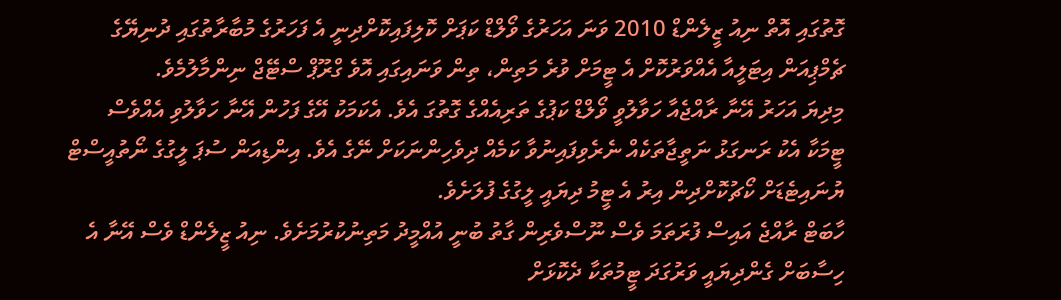ގޮތުގައި އޮތް ނިއު ޒީލެންޑް 2010 ވަނަ އަހަރުގެ ވޯލްޑް ކަޕަށް ކޮލިފައިކޮށްދިނީ އެ ފަހަރުގެ މުބާރާތުގައި ދުނިޔޭގެ ޗެމްޕިއަން އިޓަލީއާ އެއްވަރުކޮށް އެ ޓީމަށް ވުރެ މަތިން، ތިން ވަނައިގައި އޮވެ ގްރޫޕް ސްޓޭޖް ނިންމާލުމެވެ.
މިދިޔަ އަހަރު އޭނާ ރާއްޖެއާ ހަވާލުވީ ވޯލްޑް ކަޕުގެ ތަރިއެއްގެ ގޮތުގަ އެވެ. އެކަމަކު އޭގެ ފަހުން އޭނާ ހަވާލުވި އެއްވެސް ޓީމަކާ އެކު ރަނގަޅު ނަތީޖާތަކެއް ނެރެވިފައިނުވާ ކަމެއް ދިވެހިންނަކަށް ނޭގެ އެވެ. އިންޑިއަން ސުޕަ ލީގުގެ ނޯތުއީސްޓް ޔުނައިޓެޑަށް ކޯޗުކޮށްދިން އިރު އެ ޓީމު ދިޔައީ ލީގުގެ ފުލަށެވެ.
ހާބަޓް ރާއްޖެ އައިސް ފުރަތަމަ ވެސް ނޫސްވެރިން ގާތު ބުނީ އުއްމީދު މަތިނުކުރުމަށެވެ. ނިއު ޒީލެންޑް ވެސް އޭނާ އެ ހިސާބަށް ގެންދިޔައީ ވަރުގަދަ ޓީމުތަކާ ދެކޮޅަށް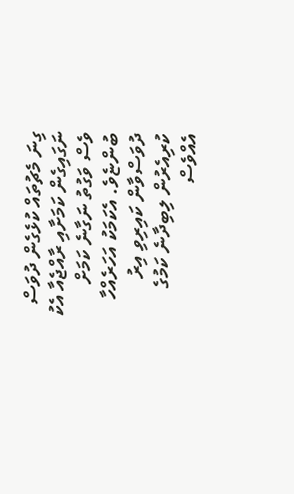ގިނަ މެޗުތައް ކުޅެގެން ދުވަސް ނަގައިގެން ކަމަށާއި ރާއްޖެއާ އެކު ވެސް ވަގުތު ނަގާނެ ކަމަށް ބުންޏެވެ. އެކަމަކު އަހަރެއްހާ ދުވަސްވާން ކައިރިވި އިރު ކުރިއެރުން ލިބިދާނެ ކަމުގެ އެއްވެސް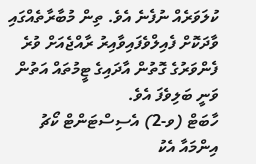ކުލަވަރެއް ނުފެނެ އެވެ. ތިން މުބާރާތެއްގައި ވާދަކޮށް ފެއިލްވެފައިވާއިރު ރާއްޖެއަށް ވުރެ ފެންވަރުގެ ގޮތުން އާދައިގެ ޓީމުތައް އަތުން ވަނީ ބަލިވެފަ އެވެ.
ހާބަޓް (ވ-2) އެސިސްޓަންޓް ކޯޗު އިންމައާ އެކު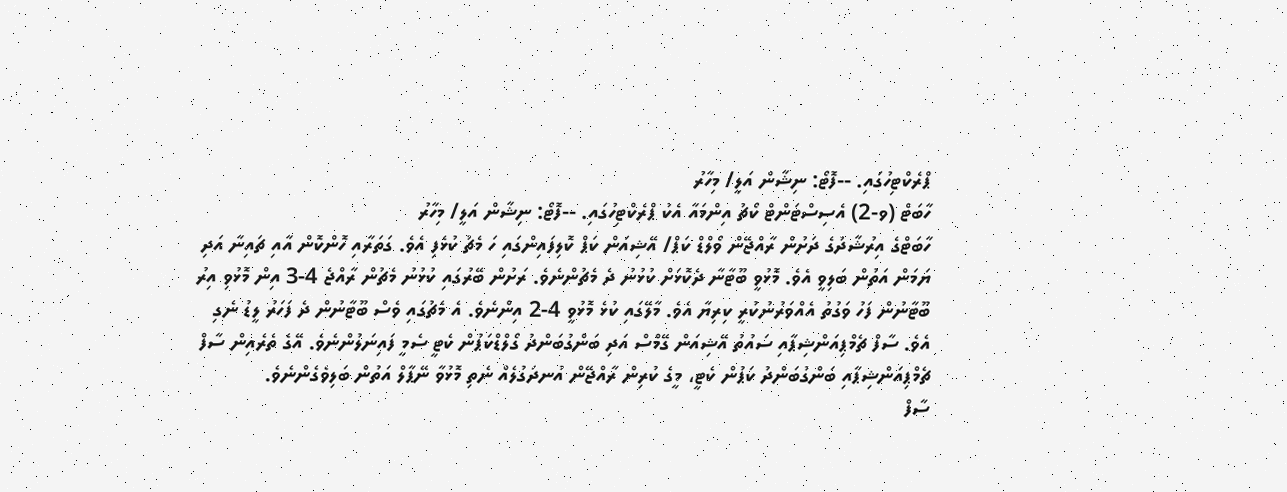ޕްރެކްޓިހުގައި. --ފޮޓޯ: ނިޝާން އަލީ/ މިހާރު
ހާބަޓް (ވ-2) އެސިސްޓަންޓް ކޯޗު އިންމައާ އެކު ޕްރެކްޓިހުގައި. --ފޮޓޯ: ނިޝާން އަލީ/ މިހާރު
ހާބަޓްގެ އިރުޝާދުގެ ދަށުން ރާއްޖޭން ވޯލްޑް ކަޕް/ އޭޝިއަން ކަޕް ކޮލިފައިންގައި ހަ މެޗު ކުޅެފި އެވެ. ގަތަރާއި ހޮންކޮން އާއި ޗައިނާ އަދި ޔަމަން އަތުން ބަލިވީ އެވެ. މޮޅުވީ ބޫޓާނާ ދެކޮޅަށް ކުޅުނު ދެ މެޗުންނެވެ. ރަށުން ބޭރުގައި ކުޅުނު މެޗުން ރާއްޖެ 4-3 އިން މޮޅުވި އިރު ބޫޓާނުން ފަހު ވަގުތު އެއްވަރުނުކުރީ ކިރިޔާ އެވެ. މާލޭގައި ކުޅެ މޮޅުވީ 4-2 އިންނެވެ. އެ މެޗުގައި ވެސް ބޫޓާނުން ދެ ފަހަރު ލީޑު ނެގި އެވެ. ސާފް ޗެމްޕިއަންޝިޕާއި ސައުތު އޭޝިއަން ގޭމްސް އަދި ބަންގުބަންދު ގޯލްޑްކަޕުން ކެޓީ ސެމީ ފައިނަލުންނެވެ. އޭގެ ތެރެއިން ސާފް ޗެމްޕިއަންޝިޕާއި ބަންގުބަންދު ކަޕުން ކެޓީ، މީގެ ކުރިން ރާއްޖޭން އުނދަގުލެއް ނެތި މޮޅުވާ ނޭޕާލް އަތުން ބަލިވެގެންނެވެ.
ސާފް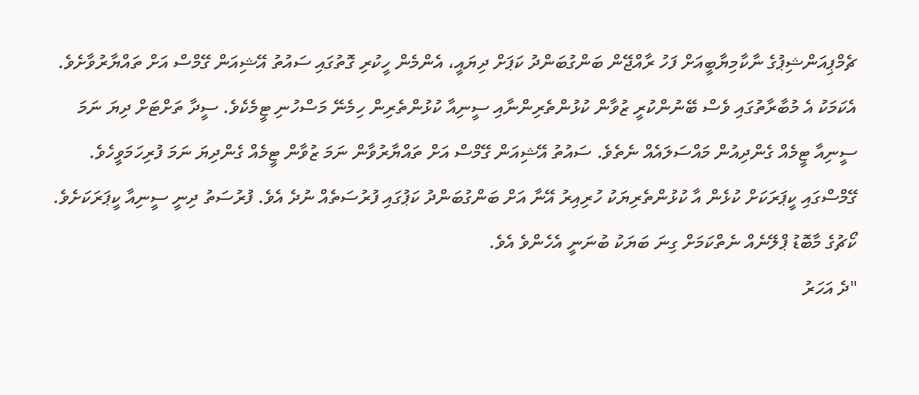ޗެމްޕިއަންޝިޕުގެ ނާކާމިޔާބީއަށް ފަހު ރާއްޖޭން ބަންގުބަންދު ކަޕަށް ދިޔައީ، އެންމެން ހީކުރި ގޮތުގައި ސައުތު އޭޝިއަން ގޭމްސް އަށް ތައްޔާރުވާށެވެ. އެކަމަކު އެ މުބާރާތުގައި ވެސް ބޭނުންކުރީ ޒުވާން ކުޅުންތެރިންނާއި ސީނިއާ ކުޅުންތެރިން ހިމެނޭ މަސްހުނި ޓީމެކެވެ. ސީދާ ތަށްޓަށް ދިޔަ ނަމަ ސީނިއާ ޓީމެއް ގެންދިއުން މައްސަލައެއް ނެތެވެ. ސައުތު އޭޝިއަން ގޭމްސް އަށް ތައްޔާރުވާން ނަމަ ޒުވާން ޓީމެއް ގެންދިޔަ ނަމަ ފުރިހަމަވީހެވެ. ގޭމްސްގައި ކީޕަރަކަށް ކުޅެން އާ ކުޅުންތެރިޔަކު ހުރިއިރު އޭނާ އަށް ބަންގުބަންދު ކަޕުގައި ފުރުސަތެއް ނުދެ އެވެ. ފުރުސަތު ދިނީ ސީނިއާ ކީޕަރަކަށެވެ. ކޯޗުގެ މާބޮޑު ޕްލޭނެއް ނެތްކަމަށް ގިނަ ބަޔަކު ބުނަނީ އެހެންވެ އެވެ.
"ދެ އަހަރު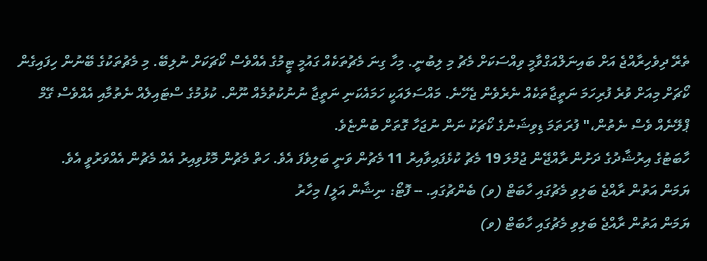ތެރޭ ދިވެހިރާއްޖެ އަށް ބައިނަލްއަގްވާމީ ވިއްސަކަށް މެޗު މި ލިބުނީ. މިހާ ގިނަ މެޗުތަކެއް ގައުމީ ޓީމުގެ އެއްވެސް ކޯޗަކަށް ނުލިބޭ. މި މެޗުތަކުގެ ބޭނުން ހިފައިގެން ކޯޗަށް މިއަށް ވުރެ ފުރިހަމަ ނަތީޖާތަކެއް ނެރެވެން ޖެހޭނެ. މައްސަލައަކީ ހަމައެކަނި ނަތީޖާ ނުނުކުތުމެއް ނޫން. ކުޅުމުގެ ސްޓައިލެއް ނެތުމާއި އެއްވެސް ގޭމް ޕްލޭނެއް ވެސް ނެތުން،" ފުރަތަމަ ޑިވިޝަނުގެ ކޯޗަކު ނަން ނުޖަހާ ގޮތަށް ބުންޏެވެ.
ހާބަޓުގެ އިރުޝާދުގެ ދަށުން ރާއްޖޭން ޖުމްލަ 19 މެޗު ކުޅެފައިވާއިރު 11 މެޗުން ވަނީ ބަލިވެފަ އެވެ. ހަތް މެޗުން މޮޅުވިއިރު އެއް މެޗުން އެއްވަރުވީ އެވެ.
ޔަމަން އަތުން ރާއްޖެ ބަލިވި މެޗުގައި ހާބަޓް (ވ) ބެންޗުގައި. -- ފޮޓޯ: ނިޝާން އަލީ/ މިހާރު
ޔަމަން އަތުން ރާއްޖެ ބަލިވި މެޗުގައި ހާބަޓް (ވ)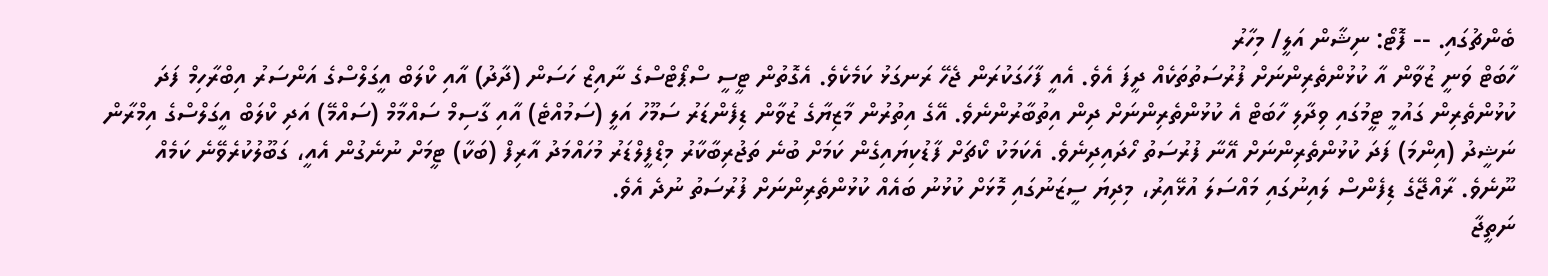ބެންޗުގައި. -- ފޮޓޯ: ނިޝާން އަލީ/ މިހާރު
ހާބަޓް ވަނީ ޒުވާން އާ ކުޅުންތެރިންނަށް ފުރުސަތުތަކެއް ދީފަ އެވެ. އެއީ ފާހަގަކުރަން ޖެހޭ ރަނގަޅު ކަމެކެވެ. އެގޮތުން ޓީސީ ސްޕޯޓްސްގެ ނާއިޒް ހަސަން (ދާދު) އާއި ކްލަބް އީގަލްސްގެ އަންސަރު އިބްރާހިމް ފަދަ ކުޅުންތެރިން ގައުމީ ޓީމުގައި ވިދާލި ހާބަޓް އެ ކުޅުންތެރިންނަށް ދިން އިތުބާރުންނެވެ. އޭގެ އިތުރުން މާޒިޔާގެ ޒުވާން ޑިފެންޑަރު ސަމޫހު އަލީ (ސަމުއްޓެ) އާއި ގާސިމް ސައްމާމް (ސައްމޭ) އަދި ކްލަބް އީގަލްސްގެ އިމްރާން ނަޝީދު (އިންމަ) ފަދަ ކުޅުންތެރިންނަށް އޭނާ ފުރުސަތު ހޯދައިދިނެވެ. އެކަމަކު ކޯޗަށް ފާޑުކިޔައިގެން ކަމަށް ބުނެ ތަޖުރިބާކާރު މިޑްފީލްޑަރު މުހައްމަދު އާރިފް (ބަކާ) ޓީމަށް ނުނެގުން އެއީ، ގަބޫލުކުރެވޭނެ ކަމެއް ނޫނެވެ. ރާއްޖޭގެ ޑިފެންސް ލައިނުގައި މައްސަލަ އުޅޭއިރު، މިދިޔަ ސީޒަނުގައި މޮޅަށް ކުޅުނު ބައެއް ކުޅުންތެރިންނަށް ފުރުސަތު ނުދެ އެވެ.
ނަތީޖާ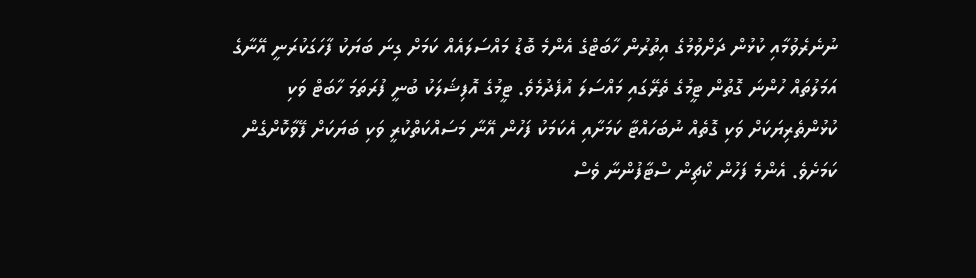ނުނެރެވުމާއި ކުޅުން ދަށްވުމުގެ އިތުރުން ހާބަޓްގެ އެންމެ ބޮޑު މައްސަލައެއް ކަމަށް ގިނަ ބަޔަކު ފާހަގަކުރަނީ އޭނާގެ އަމަލުތައް ހުންނަ ގޮތުން ޓީމުގެ ތެރޭގައި މައްސަލަ އުފެދުމެވެ. ޓީމުގެ އޮފިޝަލަކު ބުނީ ފުރަތަމަ ހާބަޓް ވަކި ކުޅުންތެރިޔަކަށް ވަކި ގޮތެއް ނުބަހައްޓާ ކަމަށާއި އެކަމަކު ފަހުން އޭނާ މަސައްކަތްކުރީ ވަކި ބަޔަކަށް ފޭވާކޮށްގެން ކަމަށެވެ. އެންމެ ފަހުން ކޯޗިން ސްޓާފުންނާ ވެސް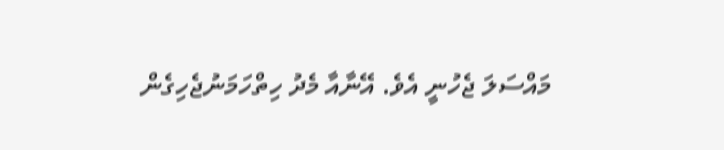މައްސަލަ ޖެހުނީ އެވެ. އޭނާއާ މެދު ހިތްހަމަނުޖެހިގެން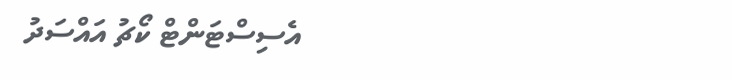އެސިސްޓަންޓް ކޯޗު އައްސަދު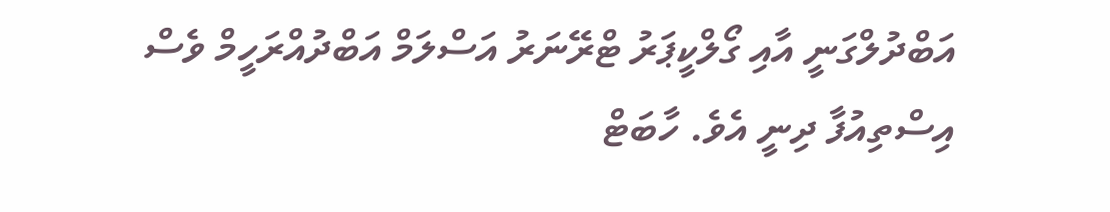އަބްދުލްގަނީ އާއި ގޯލްކީޕަރު ޓްރޭނަރު އަސްލަމް އަބްދުއްރަހީމް ވެސް އިސްތިއުފާ ދިނީ އެވެ. ހާބަޓް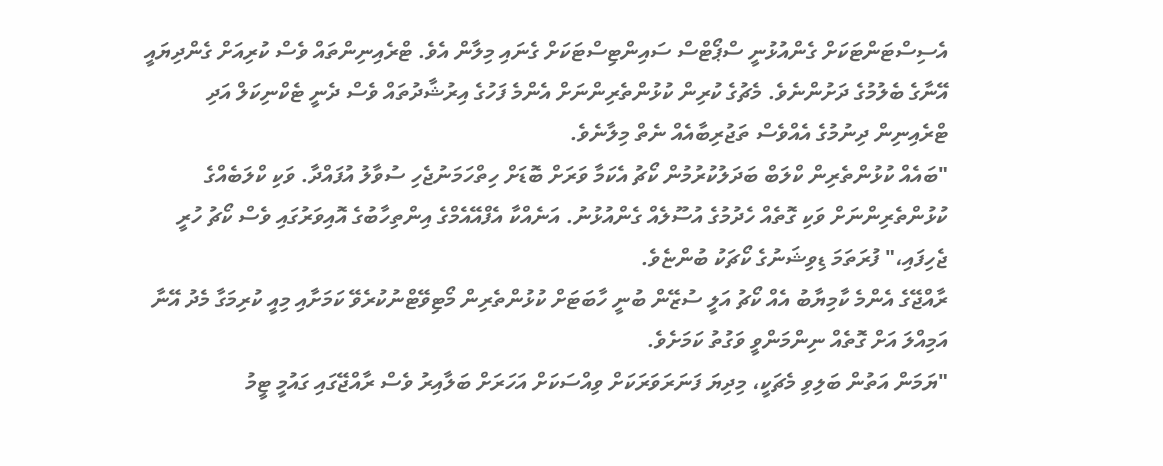އެސިސްޓަންޓަކަށް ގެންއުޅުނީ ސްޕޯޓްސް ސައިންޓިސްޓަކަށް ގެނައި މިލާން އެވެ. ޓްރެއިނިންތައް ވެސް ކުރިއަށް ގެންދިޔައީ އޭނާގެ ބެލުމުގެ ދަށުންނެވެ. މެޗުގެ ކުރިން ކުޅުންތެރިންނަށް އެންމެ ފަހުގެ އިރުޝާދުތައް ވެސް ދެނީ ޓެކްނިކަލް އަދި ޓްރެއިނިން ދިނުމުގެ އެއްވެސް ތަޖުރިބާއެއް ނެތް މިލާނެވެ.
"ބައެއް ކުޅުންތެރިން ކްލަބް ބަދަލުކުރުމުން ކޯޗު އެކަމާ ވަރަށް ބޮޑަށް ހިތްހަމަނުޖެހި ސުވާލު އުފައްދާ. ވަކި ކްލަބެއްގެ ކުޅުންތެރިންނަށް ވަކި ގޮތެއް ހެދުމުގެ އުސޫލެއް ގެންއުޅުނު. އަނެއްކާ އެފްއޭއެމްގެ އިންތިހާބުގެ އޮއިވަރުގައި ވެސް ކޯޗު ހުރީ ޖެހިފައި،" ފުރަތަމަ ޑިވިޝަނުގެ ކޯޗަކު ބުންޏެވެ.
ރާއްޖޭގެ އެންމެ ކާމިޔާބު އެއް ކޯޗު އަލީ ސުޒޭން ބުނީ ހާބަޓަށް ކުޅުންތެރިން މޯޓިވޭޓްނުކުރެވޭ ކަމަށާއި މިއީ ކުރިމަގާ މެދު އޭނާ އަމިއްލަ އަށް ގޮތެއް ނިންމަންވީ ވަގުތު ކަމަށެވެ.
"ޔަމަން އަތުން ބަލިވި މެޗަކީ، މިދިޔަ ފަނަރަވަރަކަށް ވިއްސަކަށް އަހަރަށް ބަލާއިރު ވެސް ރާއްޖޭގައި ގައުމީ ޓީމު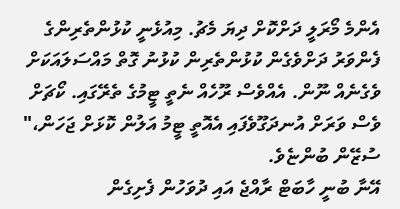އެންމެ މޯރަލީ ދަށްކޮށް ދިޔަ މެޗު. މިއުޅެނީ ކުޅުންތެރިންގެ ފެންވަރު ދަށްވެގެން ކުޅުންތެރިން ކުޅުނު ގޮތް މައްސަލައަކަށް ވެގެނެއް ނޫން. އެއްވެސް ރޫހެއް ނެތީ ޓީމުގެ ތެރޭގައި. ކޯޗަށް ވެސް ވަރަށް އުނދަގޫވެފައި އެއޮތީ ޓީމު އަލުން ކޮޅަށް ޖަހަން،" ސުޒޭން ބުންޏެވެ.
އޭނާ ބުނީ ހާބަޓް ރާއްޖެ އައި ދުވަހުން ފެށިގެން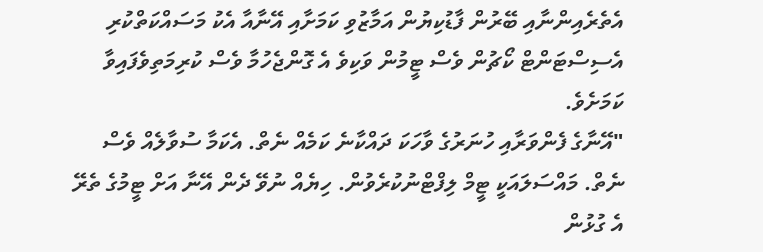އެތެރެއިންނާއި ބޭރުން ފާޑުކިޔުން އަމާޒުވި ކަމަށާއި އޭނާއާ އެކު މަސައްކަތްކުރި އެސިސްޓަންޓް ކޯޗުން ވެސް ޓީމުން ވަކިވެ އެ ގޮންޖެހުމާ ވެސް ކުރިމަތިވެފައިވާ ކަމަށެވެ.
"އޭނާގެ ފެންވަރާއި ހުނަރުގެ ވާހަކަ ދައްކާނެ ކަމެއް ނެތް. އެކަމާ ސުވާލެއް ވެސް ނެތް. މައްސަލައަކީ ޓީމް ލިފްޓްނުކުރެވުން. ހިޔެއް ނުވޭ ދެން އޭނާ އަށް ޓީމުގެ ތެރޭ އެ ގުޅުން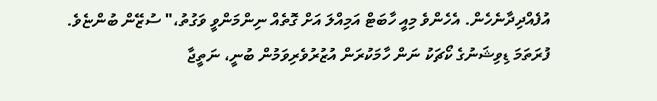އުފެއްދިދާނެހެން. އެހެންވެ މިއީ ހާބަޓް އަމިއްލަ އަށް ގޮތެއް ނިންމަންވީ ވަގުތު،" ސުޒޭން ބުންޏެވެ.
ފުރަތަމަ ޑިވިޝަނުގެ ކޯޗަކު ނަން ހާމަކުރަން އުޒުރުވެރިވަމުން ބުނީ، ނަތީޖާ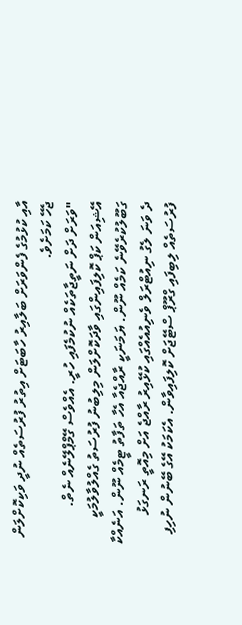އާއި ކުޅުމުގެ ފެންވަރަށް ބަލާއިރު ހާބަޓަށް އިތުރު ފުރުސަތެއް ނުދީ ވަކިކޮށްލަން ޖެހޭ ކަމަށެވެ.
"ވަރަށް ދަށް ނަތީޖާތަކެއް ނުކުމެފައި ހުރީ. އެއްވެސް ގޭމްޕްލޭނެއް ނެތް. އޭޝިއަން ކަޕް ކޮލިފައިންގައި ވާދަކޮށްލަން މިލިބުނު ފުރުސަތު ގެއްލުވާލުމަކީ ގަބޫލުކުރެވޭނެ ކަމެއް ނޫން. ޔަމަނަކީ ރާއްޖެއާ އެހާ ތަފާތު ޓީމެއް ނޫން. އަނެއްކާ ދެ ވަނަ ލެގު ނިއުޓްރަލް ވެނިއުއެއްގައި ކުޅޭއިރު ރާއްޖެ އަށް މިއޮތީ ރަނގަޅު ފުރުސަތެއް ލިބިފައި ގްރޫޕް ސްޓޭޖަށް ކޮލިފައިވާން. އެކަމަކު އޭގެ ބޭނުން ނުހިފި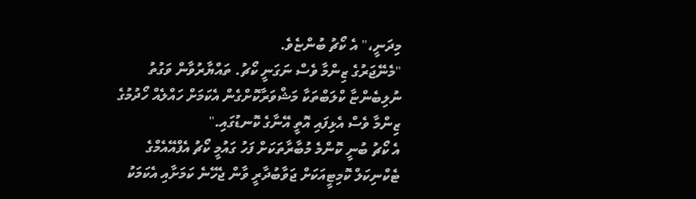މިދަނީ،" އެ ކޯޗު ބުންޏެވެ.
"މެނޭޖަރުގެ ޒިންމާ ވެސް ނަގަނީ ކޯޗު. ތައްޔާރުވާން ވަގުތު ނުލިބެންޏާ ކްލަބްތަކާ މަޝްވަރާކޮށްގެން އެކަމަށް ހައްލެއް ހޯދުމުގެ ޒިންމާ ވެސް އެޅިފައި އޮތީ އޭނާގެ ކޮނޑުގައި."
އެ ކޯޗު ބުނީ ކޮންމެ މުބާރާތަކަށް ފަހު ގައުމީ ކޯޗު އެފްއޭއެމްގެ ޓެކްނިކަލް ކޮމިޓީއަކަށް ޖަވާބުދާރީ ވާން ޖެހޭނެ ކަމަށާއި އެކަމަކު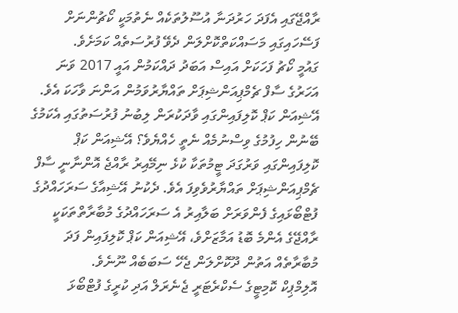ރާއްޖޭގައި އެފަދަ ހަރުދަނާ އުސޫލުތަކެއް ނެތުމަކީ ކޯޗުންނަށް ފަސޭހައިގައި މަސައްކަތްކޮށްލަން ދެވޭ ފުރުސަތެއް ކަމަށެވެ.
ގައުމީ ކޯޗު ފަހަކަށް އައިސް އަބަދު ދައްކަމުން އައީ 2017 ވަނަ އަހަރުގެ ސާފް ޗެމްޕިއަންޝިޕަށް ތައްޔާރުވަމުން އަންނަ ވާހަކަ އެވެ. އޭޝިއަން ކަޕް ކޮލިފައިންގައި ވާދަކުރަން ލިބުނު ފުރުސަތުގައި އެކަމުގެ ބޭނުން ހިފުމުގެ ވިސްނުމެއް ނެތީ ހެއްޔެވެ؟ އޭޝިއަން ކަޕް ކޮލިފައިންގައި ވަރުގަދަ ޓީމުތަކާ ކުޅެ ނިމޭއިރު ރާއްޖެ އޮންނާނީ ސާފް ޗެމްޕިއަންޝިޕަށް ތައްޔާރުވެވިފަ އެވެ. ދެކުނު އޭޝިއާގެ ސަރަހައްދުގެ ފުޓްބޯޅައިގެ ފެންވަރަށް ބަލާއިރު އެ ސަރަހައްދުގެ މުބާރާތްތަކަކީ ރާއްޖޭގެ އެންމެ ބޮޑު އަމާޒަށްވެ، އޭޝިއަން ކަޕް ކޮލިފައިން ފަދަ މުބާރާތެއް އަތުން ދޫކޮށްލަން ޖެހޭ ސަބަބެއް ނޫނެވެ.
އޮލިމްޕިކް ކޮމިޓީގެ ސެކްރެޓަރީ ޖެނެރަލް އަދި ކުރީގެ ފުޓްބޯޅަ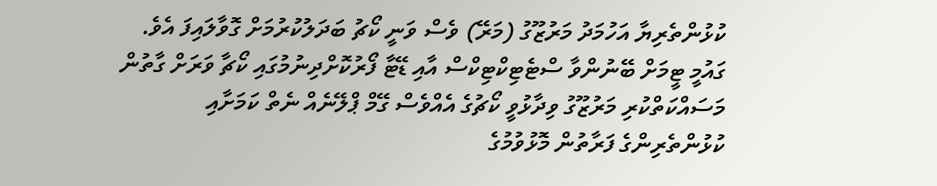ކުޅުންތެރިޔާ އަހުމަދު މަރުޒޫގު (މަރޭ) ވެސް ވަނީ ކޯޗު ބަދަލުކުރުމަށް ގޮވާލައިފަ އެވެ. ގައުމީ ޓީމަށް ބޭނުންވާ ސްޓެޓިކްޓިކްސް އާއި ޑޭޓާ ފޯރުކޮށްދިނުމުގައި ކޯޗާ ވަރަށް ގާތުން މަސައްކަތްކުރި މަރުޒޫގު ވިދާޅުވީ ކޯޗުގެ އެއްވެސް ގޭމް ޕްލޭނެއް ނެތް ކަމަށާއި ކުޅުންތެރިންގެ ފަރާތުން މޮޅުވުމުގެ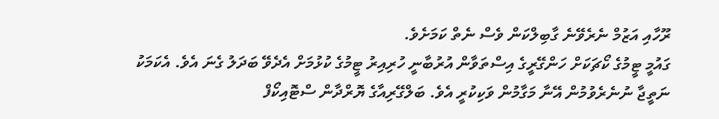ރޫހާއި އަޒުމް ނެރެވޭނެ ގާބިލްކަން ވެސް ނެތް ކަމަށެވެ.
ގައުމީ ޓީމުގެ ކޯޗަކަށް ހަންގޭރީގެ އިސްތަވާން އުރުބާނީ ހުރިއިރު ޓީމުގެ ކުޅުމަށް އެދެވޭ ބަދަލު ގެނަ އެވެ. އެކަމަކު ނަތީޖާ ނުނެރެވުމުން އޭނާ މަގާމުން ވަކިކުރީ އެވެ. ބަލްގޭރިއާގެ ޔޮރްދާން ސްޓޮއިކޯފް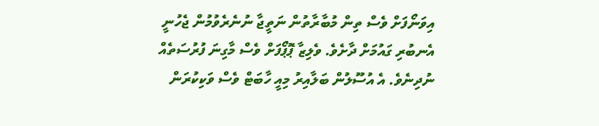އިވަނޯފަށް ވެސް ތިން މުބާރާތުން ނަތީޖާ ނުނެރެވުމުން ޖެހުނީ އެނބުރި ގައުމަށް ދާށެވެ. ވެލިޒާ ޕޮޕޯފަށް ވެސް މާގިނަ ފުރުސަތެއް ނުދިނެވެ. އެ އުސޫލުން ބަލާއިރު މިއީ ހާބަޓް ވެސް ވަކިކުރަން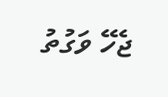ޖެހޭ ވަގުތު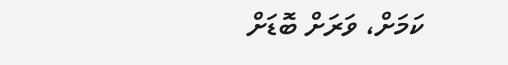ކަމަށް، ވަރަށް ބޮޑަށް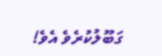ގަބޫލުކުރެވެ އެވެ!